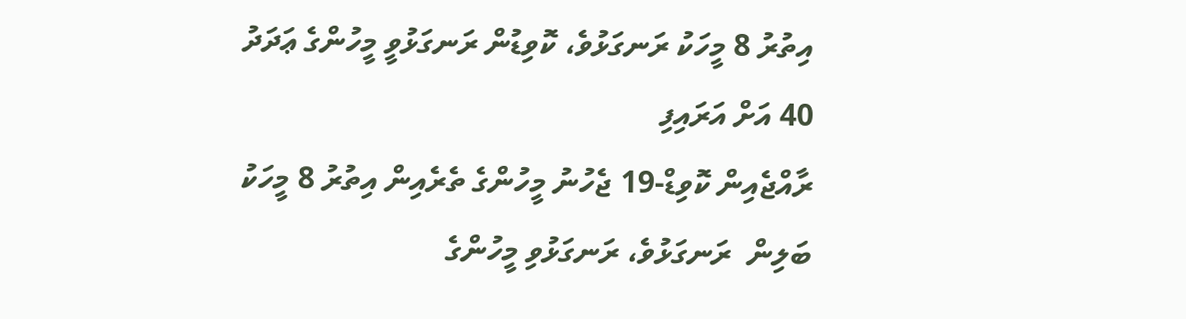އިތުރު 8 މީހަކު ރަނގަޅުވެ، ކޮވިޑުން ރަނގަޅުވީ މީހުންގެ ޢަދަދު 40 އަށް އަރައިފި
ރާއްޖެއިން ކޮވިޑް-19 ޖެހުނު މީހުންގެ ތެރެއިން އިތުރު 8 މީހަކު ބަލިން  ރަނގަޅުވެ، ރަނގަޅުވި މީހުންގެ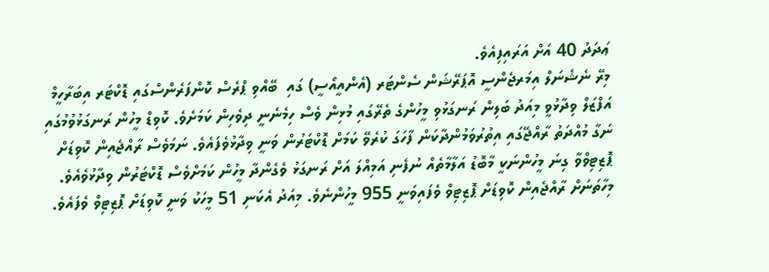ޢަދަދު 40 އަށް އަރައިފިއެވެ.
މިރޭ ނެޝެނަލް އިމަރޖެންސީ އޮޕަރޭޝަން ސެންޓަރ (އެންއީއޯސީ) ގައި  ބޭއްވި ޕްރެސް ކޮންފަރެންސްގައި ޑޮކްޓަރ އިބަރާހީމް އަފްޒަލް ވިދާޅުވީ މިއަދު ބަލިން ރަނގަޅުވި މީހުންގެ ތެރޭގައި މުޅިން ވެސް ހިމެނެނީ ދިވެހިން ކަމަށެވެ. ކޮވިޑް މީހުން ރަނގަޅުވުމުގައި ނަގާ މުއްދަތު ރާއްޖޭގައި އިތުރުވަމުންދާކަން ފާހަގަ ކުރެވޭ ކަމަށް ޑޮކްޓަރުން ވަނީ ވިދާޅުވެފައެވެ. ނަމަވެސް ރާއްޖެއިން ކޮވިޑަށް ޕޮޒިޓިވްވާ ގިނަ މީހުންނަކީ މާބޮޑު އަލާމާތެއް ނުފެނި އަމިއްލަ އަށް ރަނގަޅު ވެގެންދާ މީހުން ކަމަށްވެސް ޑޮކްޓަރުން ވިދާޅުވެއެވެ.
މިހާތަނަށް ރާއްޖެއިން ކޮވިޑަށް ޕޮޒިޓިވް ވެފައިވަނީ 955 މީހުންނެވެ. މިއަދު އެކަނި 51 މީހަކު ވަނީ ކޮވިޑަށް ޕޮޒިޓިވް ވެފައެވެ.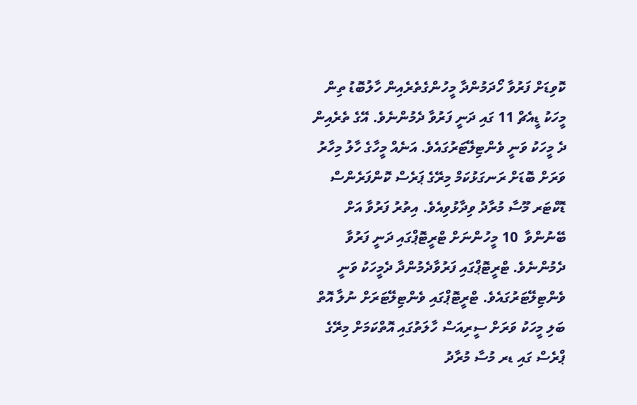ކޮވިޑަށް ފަރުވާ ހޯދަމުންދާ މީހުންގެތެރެއިން ހާލުބޮޑު ތިން މީހަކު ޑީއެޗް 11 ގައި ދަނީ ފަރުވާ ދެމުންނެވެ. އޭގެ ތެރެއިން ދެ މީހަކު ވަނީ ވެންޓިލޭޓަރުގައެވެ. އަނެއް މީހާގެ ހާލު މިހާރު ވަރަށް ބޮޑަށް ރަނގަޅުކަމް މިރޭގެ ޕަރެސް ކޮންފަރެންސް ޑޮކްޓަރ މޫސާ މުރާދު ވިދާޅުވިއެވެ. އިތުރު ފަރުވާ އަށް ބޭނުންވާ  10 މީހުންނަށް ޓްރީޓޮޕްގައި ދަނީ ފަރުވާ ދެމުންނެވެ. ޓްރީޓޮޕްގައި ފަރުވާދެމުންދާ ދެމީހަކު ވަނީ ވެންޓިލޭޓަރުގައެވެ. ޓްރީޓޮޕްގައި ވެންޓިލޭޓަރަށް ނުލާ އޮތް ބަލި މީހަކު ވަރަށް ސީރިއަސް ހާލަތުގައި އޮތްކަމަށް މިރޭގެ ޕްރެސް ގައި ޑރ މުސާ މުރާދު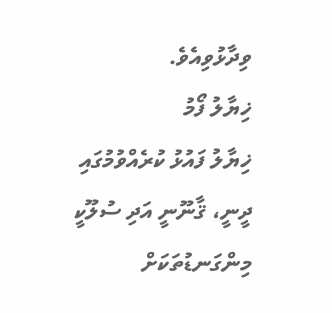ވިދާޅުވިއެވެ.
ޚިޔާލު ފޯމު
ޚިޔާލު ފައުޅު ކުރެއްވުމުގައި ދީނީ، ޤާނޫނީ އަދި ސުލޫކީ މިންގަނޑުތަކަށް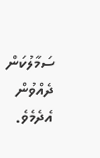ސަމާލުކަން ދެއްވުން އެދެމެވެ.